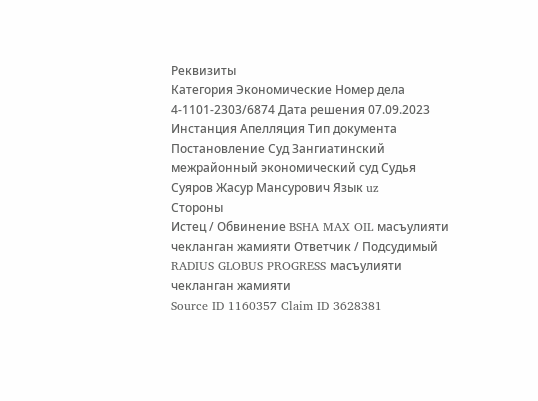Реквизиты
Категория Экономические Номер дела 4-1101-2303/6874 Дата решения 07.09.2023 Инстанция Апелляция Тип документа Постановление Суд Зангиатинский межрайонный экономический суд Судья Суяров Жасур Мансурович Язык uz
Стороны
Истец / Обвинение BSHA MAX OIL масъулияти чекланган жамияти Ответчик / Подсудимый RADIUS GLOBUS PROGRESS масъулияти чекланган жамияти
Source ID 1160357 Claim ID 3628381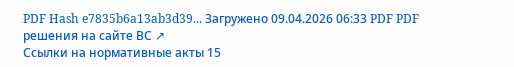PDF Hash e7835b6a13ab3d39... Загружено 09.04.2026 06:33 PDF PDF решения на сайте ВС ↗
Ссылки на нормативные акты 15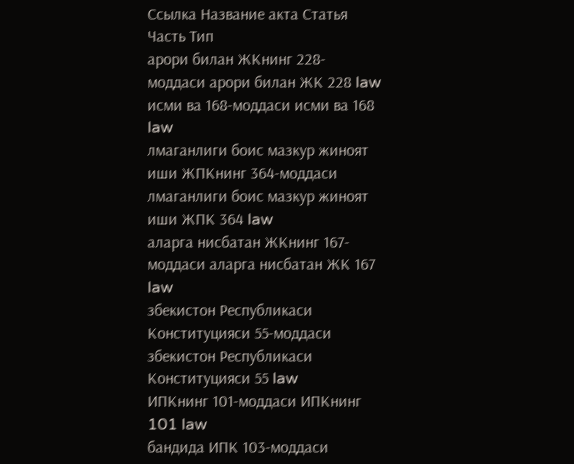Ссылка Название акта Статья Часть Тип
арори билан ЖКнинг 228-моддаси арори билан ЖК 228 law
исми ва 168-моддаси исми ва 168 law
лмаганлиги боис мазкур жиноят иши ЖПКнинг 364-моддаси лмаганлиги боис мазкур жиноят иши ЖПК 364 law
аларга нисбатан ЖКнинг 167-моддаси аларга нисбатан ЖК 167 law
збекистон Республикаси Конституцияси 55-моддаси збекистон Республикаси Конституцияси 55 law
ИПКнинг 101-моддаси ИПКнинг 101 law
бандида ИПК 103-моддаси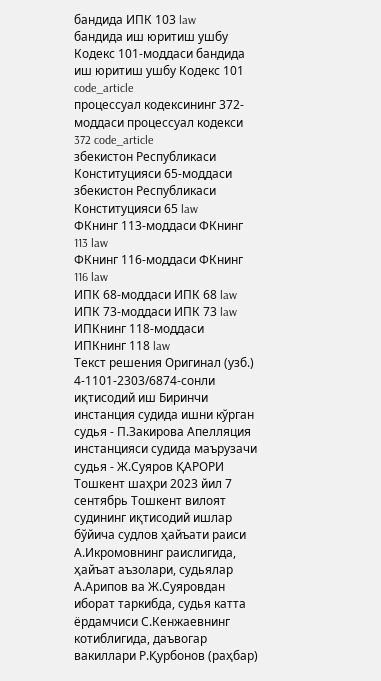бандида ИПК 103 law
бандида иш юритиш ушбу Кодекс 101-моддаси бандида иш юритиш ушбу Кодекс 101 code_article
процессуал кодексининг 372-моддаси процессуал кодекси 372 code_article
збекистон Республикаси Конституцияси 65-моддаси збекистон Республикаси Конституцияси 65 law
ФКнинг 113-моддаси ФКнинг 113 law
ФКнинг 116-моддаси ФКнинг 116 law
ИПК 68-моддаси ИПК 68 law
ИПК 73-моддаси ИПК 73 law
ИПКнинг 118-моддаси ИПКнинг 118 law
Текст решения Оригинал (узб.)
4-1101-2303/6874-сонли иқтисодий иш Биринчи инстанция судида ишни кўрган судья - П.Закирова Апелляция инстанцияси судида маърузачи судья - Ж.Суяров ҚАРОРИ Тошкент шаҳри 2023 йил 7 сентябрь Тошкент вилоят судининг иқтисодий ишлар бўйича судлов ҳайъати раиси А.Икромовнинг раислигида, ҳайъат аъзолари, судьялар А.Арипов ва Ж.Суяровдан иборат таркибда, судья катта ёрдамчиси С.Кенжаевнинг котиблигида, даъвогар вакиллари Р.Қурбонов (раҳбар)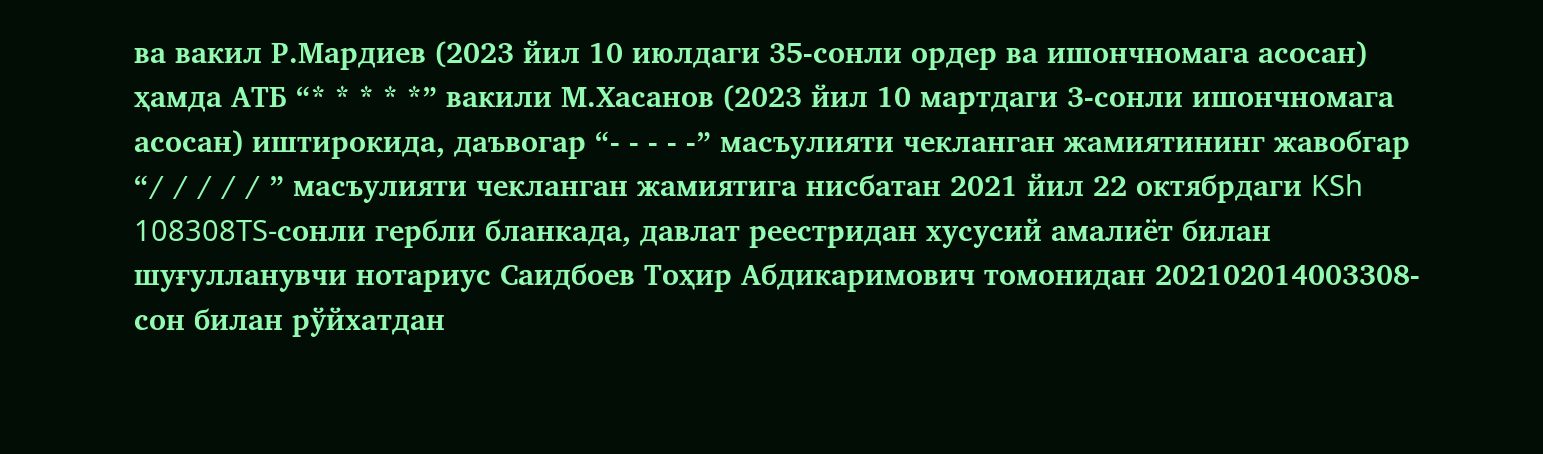ва вакил Р.Мардиев (2023 йил 10 июлдаги 35-сонли ордер ва ишончномага асосан) ҳамда АТБ “* * * * *” вакили М.Хасанов (2023 йил 10 мартдаги 3-сонли ишончномага асосан) иштирокида, даъвогар “- - - - -” масъулияти чекланган жамиятининг жавобгар “/ / / / / ” масъулияти чекланган жамиятига нисбатан 2021 йил 22 октябрдаги KSh 108308TS-сонли гербли бланкада, давлат реестридан хусусий амалиёт билан шуғулланувчи нотариус Саидбоев Тоҳир Абдикаримович томонидан 202102014003308-сон билан рўйхатдан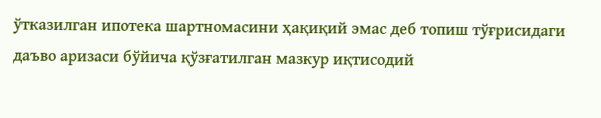ўтказилган ипотека шартномасини ҳақиқий эмас деб топиш тўғрисидаги даъво аризаси бўйича қўзғатилган мазкур иқтисодий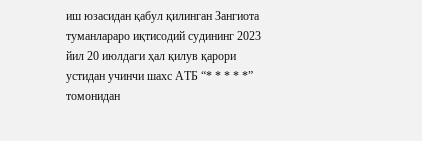иш юзасидан қабул қилинган Зангиота туманлараро иқтисодий судининг 2023 йил 20 июлдаги ҳал қилув қарори устидан учинчи шахс АТБ “* * * * *” томонидан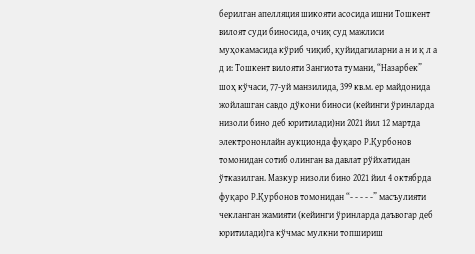берилган апелляция шикояти асосида ишни Тошкент вилоят суди биносида, очиқ суд мажлиси муҳокамасида кўриб чиқиб, қуйидагиларни а н и қ л а д и: Тошкент вилояти Зангиота тумани, “Назарбек” шоҳ кўчаси, 77-уй манзилида, 399 кв.м. ер майдонида жойлашган савдо дўкони биноси (кейинги ўринларда низоли бино деб юритилади)ни 2021 йил 12 мартда электрононлайн аукционда фуқаро Р.Қурбонов томонидан сотиб олинган ва давлат рўйхатидан ўтказилган. Мазкур низоли бино 2021 йил 4 октябрда фуқаро Р.Қурбонов томонидан “- - - - -” масъулияти чекланган жамияти (кейинги ўринларда даъвогар деб юритилади)га кўчмас мулкни топшириш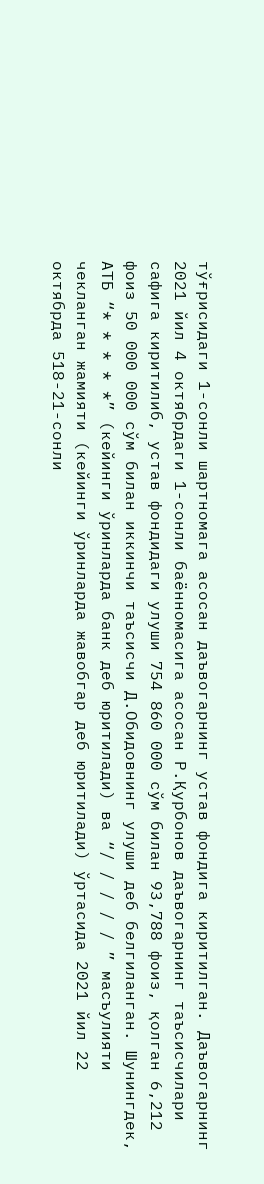тўғрисидаги 1-сонли шартномага асосан даъвогарнинг устав фондига киритилган. Даъвогарнинг 2021 йил 4 октябрдаги 1-сонли баённомасига асосан Р.Қурбонов даъвогарнинг таъсисчилари сафига киритилиб, устав фондидаги улуши 754 860 000 сўм билан 93,788 фоиз, қолган 6,212 фоиз 50 000 000 сўм билан иккинчи таъсисчи Д.Обидовнинг улуши деб белгиланган. Шунингдек, АТБ “* * * * *” (кейинги ўринларда банк деб юритилади) ва “/ / / / / ” масъулияти чекланган жамияти (кейинги ўринларда жавобгар деб юритилади) ўртасида 2021 йил 22 октябрда 518-21-сонли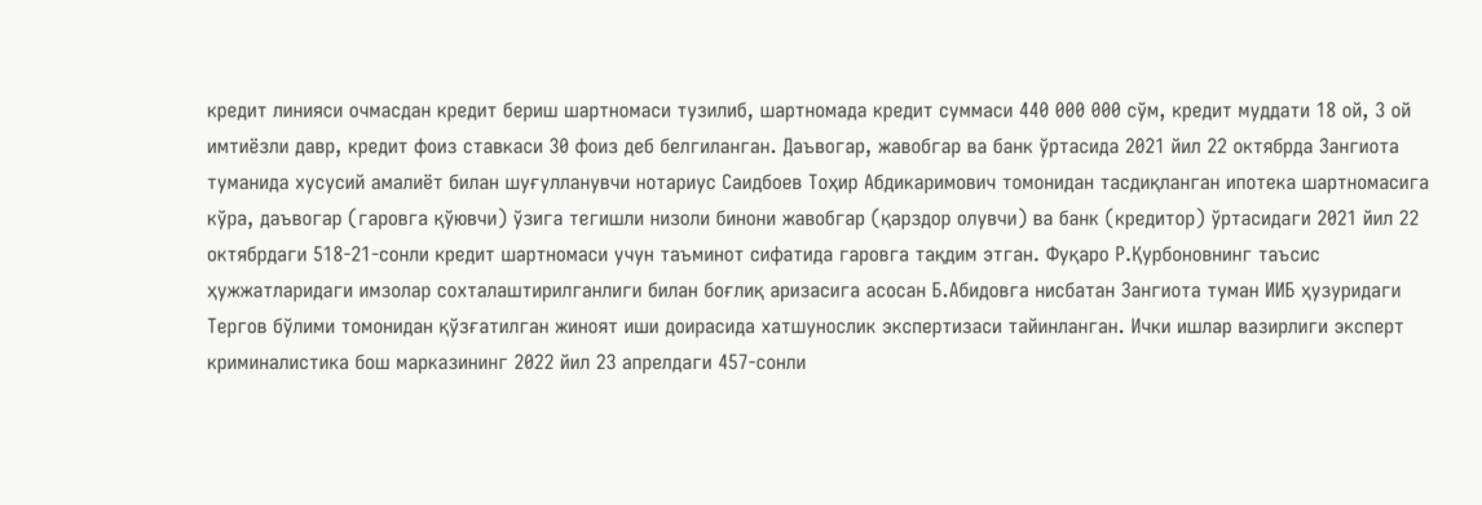кредит линияси очмасдан кредит бериш шартномаси тузилиб, шартномада кредит суммаси 440 000 000 сўм, кредит муддати 18 ой, 3 ой имтиёзли давр, кредит фоиз ставкаси 30 фоиз деб белгиланган. Даъвогар, жавобгар ва банк ўртасида 2021 йил 22 октябрда Зангиота туманида хусусий амалиёт билан шуғулланувчи нотариус Саидбоев Тоҳир Абдикаримович томонидан тасдиқланган ипотека шартномасига кўра, даъвогар (гаровга қўювчи) ўзига тегишли низоли бинони жавобгар (қарздор олувчи) ва банк (кредитор) ўртасидаги 2021 йил 22 октябрдаги 518-21-сонли кредит шартномаси учун таъминот сифатида гаровга тақдим этган. Фуқаро Р.Қурбоновнинг таъсис ҳужжатларидаги имзолар сохталаштирилганлиги билан боғлиқ аризасига асосан Б.Абидовга нисбатан Зангиота туман ИИБ ҳузуридаги Тергов бўлими томонидан қўзғатилган жиноят иши доирасида хатшунослик экспертизаси тайинланган. Ички ишлар вазирлиги эксперт криминалистика бош марказининг 2022 йил 23 апрелдаги 457-сонли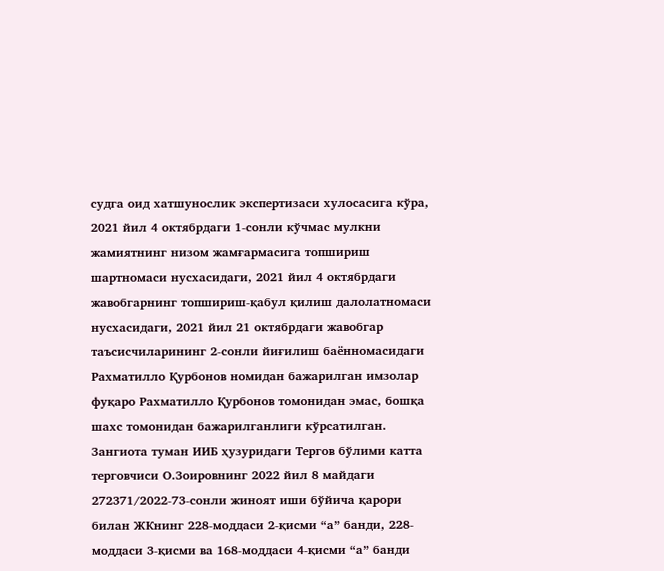судга оид хатшунослик экспертизаси хулосасига кўра, 2021 йил 4 октябрдаги 1-сонли кўчмас мулкни жамиятнинг низом жамғармасига топшириш шартномаси нусхасидаги, 2021 йил 4 октябрдаги жавобгарнинг топшириш-қабул қилиш далолатномаси нусхасидаги, 2021 йил 21 октябрдаги жавобгар таъсисчиларининг 2-сонли йиғилиш баённомасидаги Рахматилло Қурбонов номидан бажарилган имзолар фуқаро Рахматилло Қурбонов томонидан эмас, бошқа шахс томонидан бажарилганлиги кўрсатилган. Зангиота туман ИИБ ҳузуридаги Тергов бўлими катта терговчиси О.Зоировнинг 2022 йил 8 майдаги 272371/2022-73-сонли жиноят иши бўйича қарори билан ЖКнинг 228-моддаси 2-қисми “а” банди, 228-моддаси 3-қисми ва 168-моддаси 4-қисми “а” банди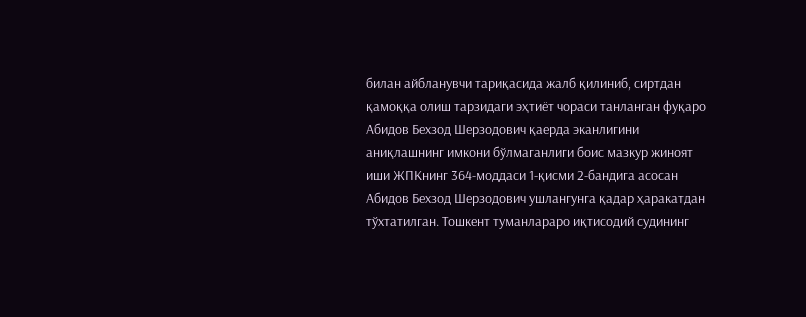билан айбланувчи тариқасида жалб қилиниб, сиртдан қамоққа олиш тарзидаги эҳтиёт чораси танланган фуқаро Абидов Бехзод Шерзодович қаерда эканлигини аниқлашнинг имкони бўлмаганлиги боис мазкур жиноят иши ЖПКнинг 364-моддаси 1-қисми 2-бандига асосан Абидов Бехзод Шерзодович ушлангунга қадар ҳаракатдан тўхтатилган. Тошкент туманлараро иқтисодий судининг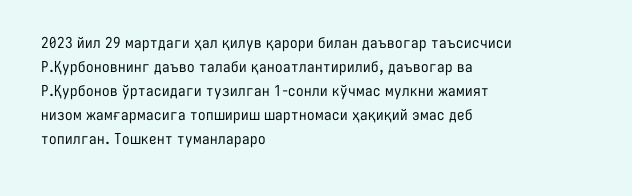2023 йил 29 мартдаги ҳал қилув қарори билан даъвогар таъсисчиси Р.Қурбоновнинг даъво талаби қаноатлантирилиб, даъвогар ва Р.Қурбонов ўртасидаги тузилган 1-сонли кўчмас мулкни жамият низом жамғармасига топшириш шартномаси ҳақиқий эмас деб топилган. Тошкент туманлараро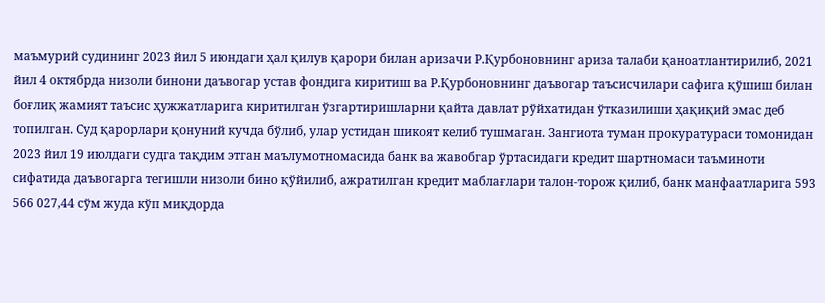маъмурий судининг 2023 йил 5 июндаги ҳал қилув қарори билан аризачи Р.Қурбоновнинг ариза талаби қаноатлантирилиб, 2021 йил 4 октябрда низоли бинони даъвогар устав фондига киритиш ва Р.Қурбоновнинг даъвогар таъсисчилари сафига қўшиш билан боғлиқ жамият таъсис ҳужжатларига киритилган ўзгартиришларни қайта давлат рўйхатидан ўтказилиши ҳақиқий эмас деб топилган. Суд қарорлари қонуний кучда бўлиб, улар устидан шикоят келиб тушмаган. Зангиота туман прокуратураси томонидан 2023 йил 19 июлдаги судга тақдим этган маълумотномасида банк ва жавобгар ўртасидаги кредит шартномаси таъминоти сифатида даъвогарга тегишли низоли бино қўйилиб, ажратилган кредит маблағлари талон-торож қилиб, банк манфаатларига 593 566 027,44 сўм жуда кўп миқдорда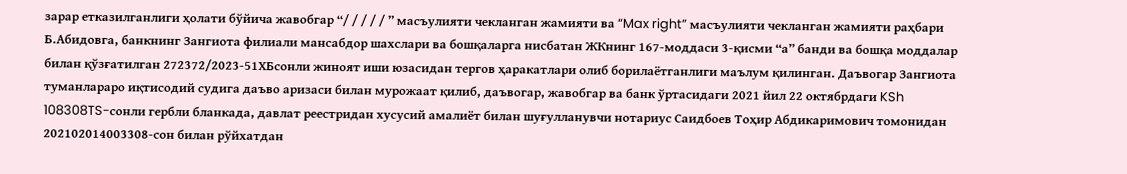зарар етказилганлиги ҳолати бўйича жавобгар “/ / / / / ” масъулияти чекланган жамияти ва “Max right” масъулияти чекланган жамияти раҳбари Б.Абидовга, банкнинг Зангиота филиали мансабдор шахслари ва бошқаларга нисбатан ЖКнинг 167-моддаси 3-қисми “а” банди ва бошқа моддалар билан қўзғатилган 272372/2023-51ХБсонли жиноят иши юзасидан тергов ҳаракатлари олиб борилаётганлиги маълум қилинган. Даъвогар Зангиота туманлараро иқтисодий судига даъво аризаси билан мурожаат қилиб, даъвогар, жавобгар ва банк ўртасидаги 2021 йил 22 октябрдаги KSh 108308TS-сонли гербли бланкада, давлат реестридан хусусий амалиёт билан шуғулланувчи нотариус Саидбоев Тоҳир Абдикаримович томонидан 202102014003308-сон билан рўйхатдан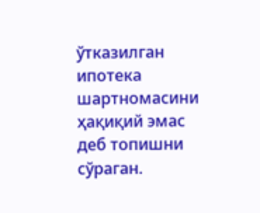ўтказилган ипотека шартномасини ҳақиқий эмас деб топишни сўраган.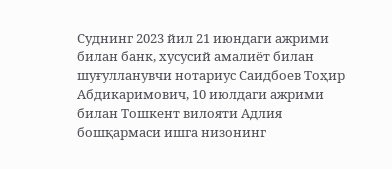Суднинг 2023 йил 21 июндаги ажрими билан банк, хусусий амалиёт билан шуғулланувчи нотариус Саидбоев Тоҳир Абдикаримович, 10 июлдаги ажрими билан Тошкент вилояти Адлия бошқармаси ишга низонинг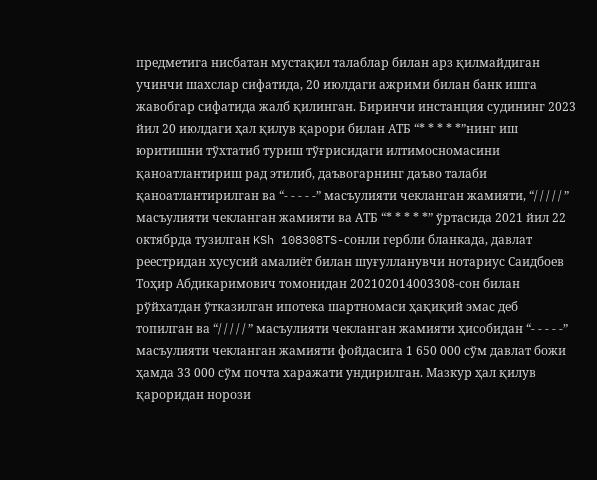предметига нисбатан мустақил талаблар билан арз қилмайдиган учинчи шахслар сифатида, 20 июлдаги ажрими билан банк ишга жавобгар сифатида жалб қилинган. Биринчи инстанция судининг 2023 йил 20 июлдаги ҳал қилув қарори билан АТБ “* * * * *”нинг иш юритишни тўхтатиб туриш тўғрисидаги илтимосномасини қаноатлантириш рад этилиб, даъвогарнинг даъво талаби қаноатлантирилган ва “- - - - -” масъулияти чекланган жамияти, “/ / / / / ” масъулияти чекланган жамияти ва АТБ “* * * * *” ўртасида 2021 йил 22 октябрда тузилган KSh 108308TS-сонли гербли бланкада, давлат реестридан хусусий амалиёт билан шуғулланувчи нотариус Саидбоев Тоҳир Абдикаримович томонидан 202102014003308-сон билан рўйхатдан ўтказилган ипотека шартномаси ҳақиқий эмас деб топилган ва “/ / / / / ” масъулияти чекланган жамияти ҳисобидан “- - - - -” масъулияти чекланган жамияти фойдасига 1 650 000 сўм давлат божи ҳамда 33 000 сўм почта харажати ундирилган. Мазкур ҳал қилув қароридан норози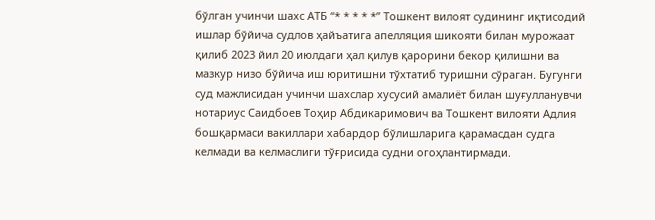бўлган учинчи шахс АТБ “* * * * *” Тошкент вилоят судининг иқтисодий ишлар бўйича судлов ҳайъатига апелляция шикояти билан мурожаат қилиб 2023 йил 20 июлдаги ҳал қилув қарорини бекор қилишни ва мазкур низо бўйича иш юритишни тўхтатиб туришни сўраган. Бугунги суд мажлисидан учинчи шахслар хусусий амалиёт билан шуғулланувчи нотариус Саидбоев Тоҳир Абдикаримович ва Тошкент вилояти Адлия бошқармаси вакиллари хабардор бўлишларига қарамасдан судга келмади ва келмаслиги тўғрисида судни огоҳлантирмади.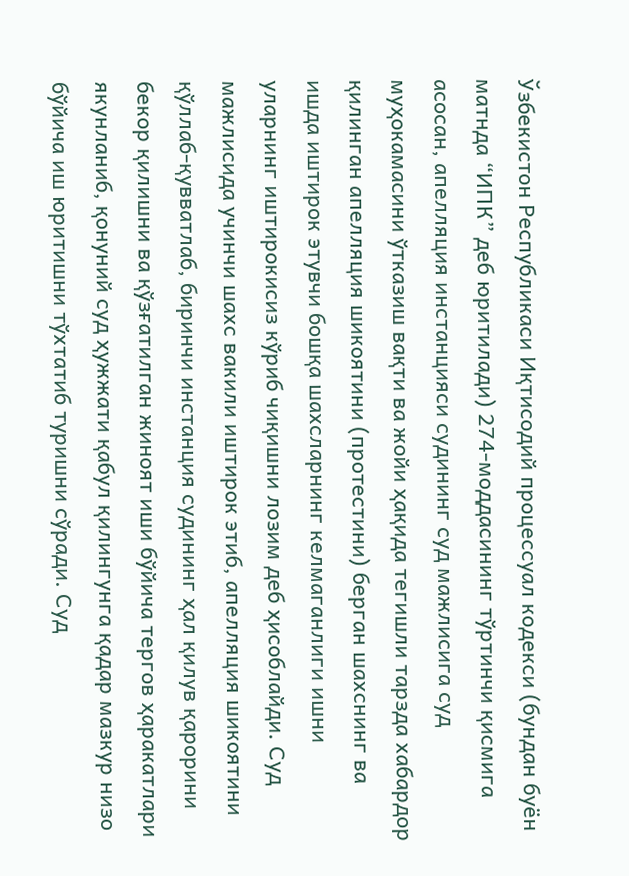Ўзбекистон Республикаси Иқтисодий процессуал кодекси (бундан буён матнда “ИПК” деб юритилади) 274-моддасининг тўртинчи қисмига асосан, апелляция инстанцияси судининг суд мажлисига суд муҳокамасини ўтказиш вақти ва жойи ҳақида тегишли тарзда хабардор қилинган апелляция шикоятини (протестини) берган шахснинг ва ишда иштирок этувчи бошқа шахсларнинг келмаганлиги ишни уларнинг иштирокисиз кўриб чиқишни лозим деб ҳисоблайди. Суд мажлисида учинчи шахс вакили иштирок этиб, апелляция шикоятини қўллаб-қувватлаб, биринчи инстанция судининг ҳал қилув қарорини бекор қилишни ва қўзғатилган жиноят иши бўйича тергов ҳаракатлари якунланиб, қонуний суд ҳужжати қабул қилингунга қадар мазкур низо бўйича иш юритишни тўхтатиб туришни сўради. Суд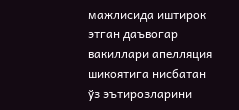мажлисида иштирок этган даъвогар вакиллари апелляция шикоятига нисбатан ўз эътирозларини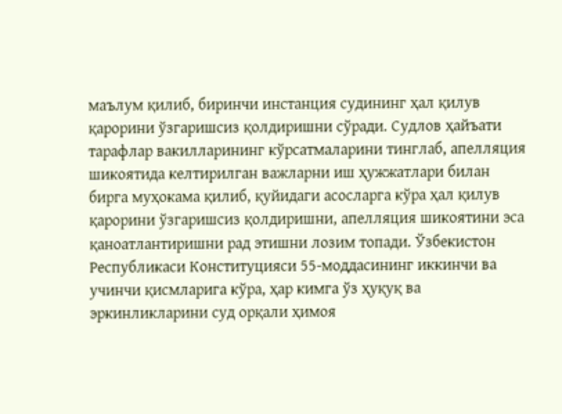маълум қилиб, биринчи инстанция судининг ҳал қилув қарорини ўзгаришсиз қолдиришни сўради. Судлов ҳайъати тарафлар вакилларининг кўрсатмаларини тинглаб, апелляция шикоятида келтирилган важларни иш ҳужжатлари билан бирга муҳокама қилиб, қуйидаги асосларга кўра ҳал қилув қарорини ўзгаришсиз қолдиришни, апелляция шикоятини эса қаноатлантиришни рад этишни лозим топади. Ўзбекистон Республикаси Конституцияси 55-моддасининг иккинчи ва учинчи қисмларига кўра, ҳар кимга ўз ҳуқуқ ва эркинликларини суд орқали ҳимоя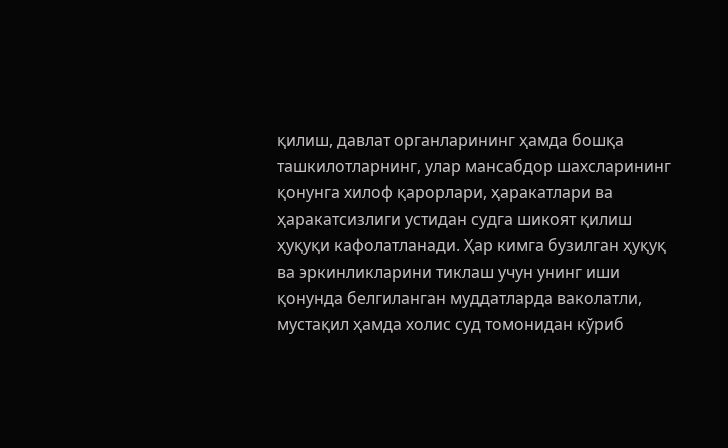қилиш, давлат органларининг ҳамда бошқа ташкилотларнинг, улар мансабдор шахсларининг қонунга хилоф қарорлари, ҳаракатлари ва ҳаракатсизлиги устидан судга шикоят қилиш ҳуқуқи кафолатланади. Ҳар кимга бузилган ҳуқуқ ва эркинликларини тиклаш учун унинг иши қонунда белгиланган муддатларда ваколатли, мустақил ҳамда холис суд томонидан кўриб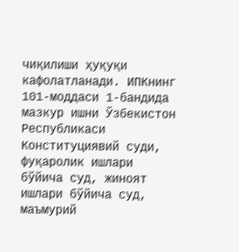чиқилиши ҳуқуқи кафолатланади. ИПКнинг 101-моддаси 1-бандида мазкур ишни Ўзбекистон Республикаси Конституциявий суди, фуқаролик ишлари бўйича суд, жиноят ишлари бўйича суд, маъмурий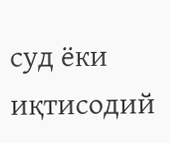суд ёки иқтисодий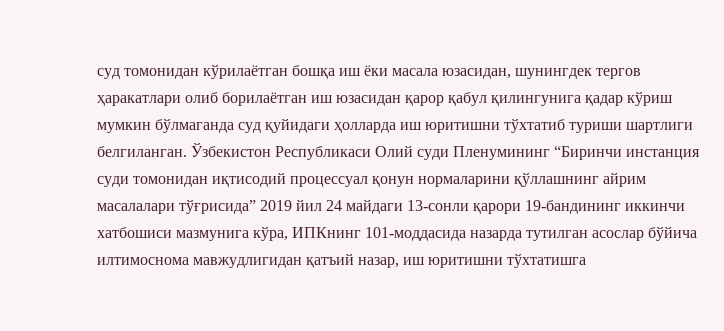суд томонидан кўрилаётган бошқа иш ёки масала юзасидан, шунингдек тергов ҳаракатлари олиб борилаётган иш юзасидан қарор қабул қилингунига қадар кўриш мумкин бўлмаганда суд қуйидаги ҳолларда иш юритишни тўхтатиб туриши шартлиги белгиланган. Ўзбекистон Республикаси Олий суди Пленумининг “Биринчи инстанция суди томонидан иқтисодий процессуал қонун нормаларини қўллашнинг айрим масалалари тўғрисида” 2019 йил 24 майдаги 13-сонли қарори 19-бандининг иккинчи хатбошиси мазмунига кўра, ИПКнинг 101-моддасида назарда тутилган асослар бўйича илтимоснома мавжудлигидан қатъий назар, иш юритишни тўхтатишга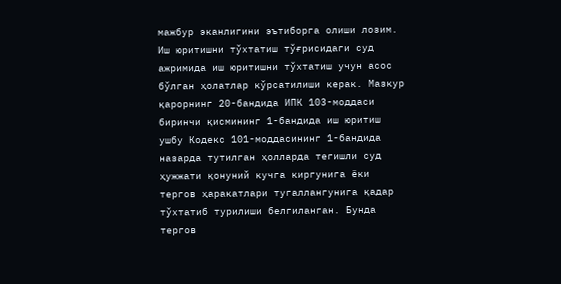мажбур эканлигини эътиборга олиши лозим. Иш юритишни тўхтатиш тўғрисидаги суд ажримида иш юритишни тўхтатиш учун асос бўлган ҳолатлар кўрсатилиши керак. Мазкур қарорнинг 20-бандида ИПК 103-моддаси биринчи қисмининг 1-бандида иш юритиш ушбу Кодекс 101-моддасининг 1-бандида назарда тутилган ҳолларда тегишли суд ҳужжати қонуний кучга киргунига ёки тергов ҳаракатлари тугаллангунига қадар тўхтатиб турилиши белгиланган. Бунда тергов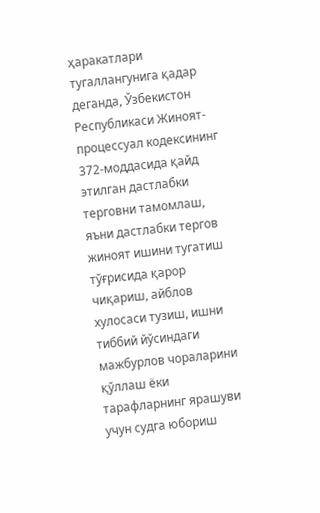ҳаракатлари тугаллангунига қадар деганда, Ўзбекистон Республикаси Жиноят-процессуал кодексининг 372-моддасида қайд этилган дастлабки терговни тамомлаш, яъни дастлабки тергов жиноят ишини тугатиш тўғрисида қарор чиқариш, айблов хулосаси тузиш, ишни тиббий йўсиндаги мажбурлов чораларини қўллаш ёки тарафларнинг ярашуви учун судга юбориш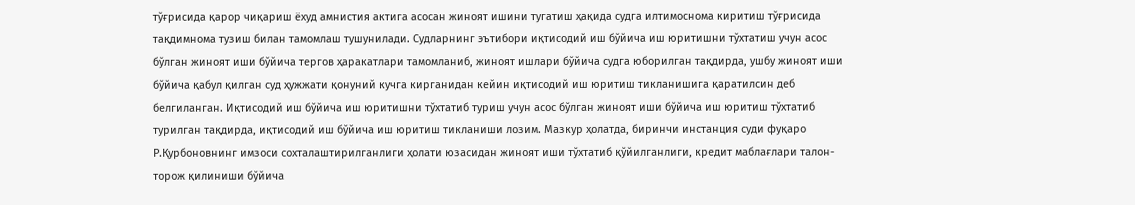тўғрисида қарор чиқариш ёхуд амнистия актига асосан жиноят ишини тугатиш ҳақида судга илтимоснома киритиш тўғрисида тақдимнома тузиш билан тамомлаш тушунилади. Судларнинг эътибори иқтисодий иш бўйича иш юритишни тўхтатиш учун асос бўлган жиноят иши бўйича тергов ҳаракатлари тамомланиб, жиноят ишлари бўйича судга юборилган тақдирда, ушбу жиноят иши бўйича қабул қилган суд ҳужжати қонуний кучга кирганидан кейин иқтисодий иш юритиш тикланишига қаратилсин деб белгиланган. Иқтисодий иш бўйича иш юритишни тўхтатиб туриш учун асос бўлган жиноят иши бўйича иш юритиш тўхтатиб турилган тақдирда, иқтисодий иш бўйича иш юритиш тикланиши лозим. Мазкур ҳолатда, биринчи инстанция суди фуқаро Р.Қурбоновнинг имзоси сохталаштирилганлиги ҳолати юзасидан жиноят иши тўхтатиб қўйилганлиги, кредит маблағлари талон-торож қилиниши бўйича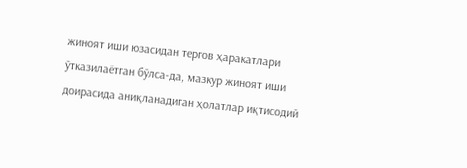жиноят иши юзасидан тергов ҳаракатлари ўтказилаётган бўлса-да, мазкур жиноят иши доирасида аниқланадиган ҳолатлар иқтисодий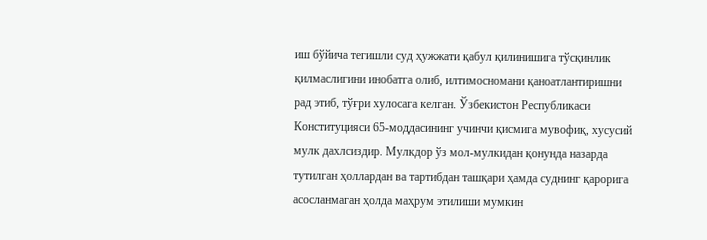иш бўйича тегишли суд ҳужжати қабул қилинишига тўсқинлик қилмаслигини инобатга олиб, илтимосномани қаноатлантиришни рад этиб, тўғри хулосага келган. Ўзбекистон Республикаси Конституцияси 65-моддасининг учинчи қисмига мувофиқ, хусусий мулк дахлсиздир. Мулкдор ўз мол-мулкидан қонунда назарда тутилган ҳоллардан ва тартибдан ташқари ҳамда суднинг қарорига асосланмаган ҳолда маҳрум этилиши мумкин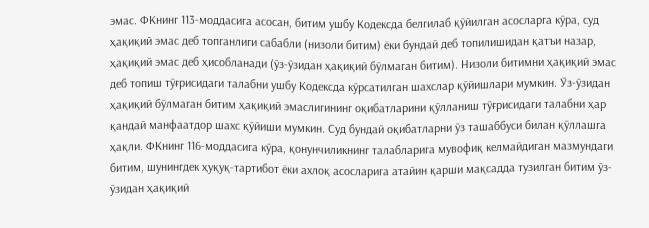эмас. ФКнинг 113-моддасига асосан, битим ушбу Кодексда белгилаб қўйилган асосларга кўра, суд ҳақиқий эмас деб топганлиги сабабли (низоли битим) ёки бундай деб топилишидан қатъи назар, ҳақиқий эмас деб ҳисобланади (ўз-ўзидан ҳақиқий бўлмаган битим). Низоли битимни ҳақиқий эмас деб топиш тўғрисидаги талабни ушбу Кодексда кўрсатилган шахслар қўйишлари мумкин. Ўз-ўзидан ҳақиқий бўлмаган битим ҳақиқий эмаслигининг оқибатларини қўлланиш тўғрисидаги талабни ҳар қандай манфаатдор шахс қўйиши мумкин. Суд бундай оқибатларни ўз ташаббуси билан қўллашга ҳақли. ФКнинг 116-моддасига кўра, қонунчиликнинг талабларига мувофиқ келмайдиган мазмундаги битим, шунингдек ҳуқуқ-тартибот ёки ахлоқ асосларига атайин қарши мақсадда тузилган битим ўз-ўзидан ҳақиқий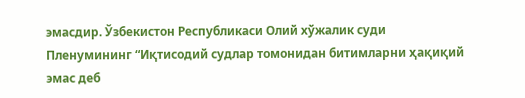эмасдир. Ўзбекистон Республикаси Олий хўжалик суди Пленумининг “Иқтисодий судлар томонидан битимларни ҳақиқий эмас деб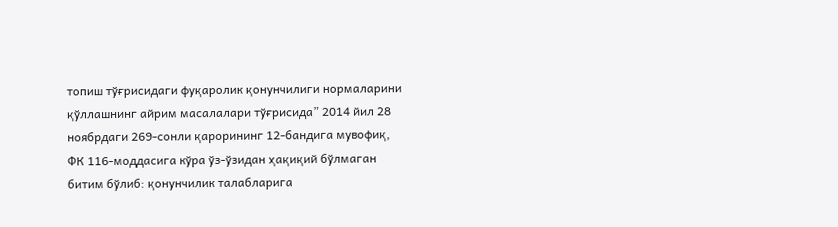топиш тўғрисидаги фуқаролик қонунчилиги нормаларини қўллашнинг айрим масалалари тўғрисида” 2014 йил 28 ноябрдаги 269-сонли қарорининг 12-бандига мувофиқ, ФК 116-моддасига кўра ўз-ўзидан ҳақиқий бўлмаган битим бўлиб: қонунчилик талабларига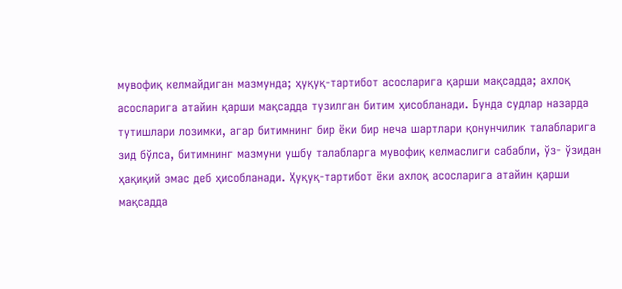мувофиқ келмайдиган мазмунда; ҳуқуқ-тартибот асосларига қарши мақсадда; ахлоқ асосларига атайин қарши мақсадда тузилган битим ҳисобланади. Бунда судлар назарда тутишлари лозимки, агар битимнинг бир ёки бир неча шартлари қонунчилик талабларига зид бўлса, битимнинг мазмуни ушбу талабларга мувофиқ келмаслиги сабабли, ўз- ўзидан ҳақиқий эмас деб ҳисобланади. Ҳуқуқ-тартибот ёки ахлоқ асосларига атайин қарши мақсадда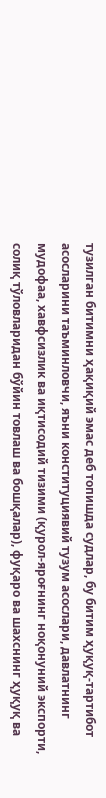тузилган битимни ҳақиқий эмас деб топишда судлар, бу битим ҳуқуқ-тартибот асосларини таъминловчи, яъни конституциявий тузум асослари, давлатнинг мудофаа, хавфсизлик ва иқтисодий тизими (қурол-яроғнинг ноқонуний экспорти, солиқ тўловларидан бўйин товлаш ва бошқалар), фуқаро ва шахснинг ҳуқуқ ва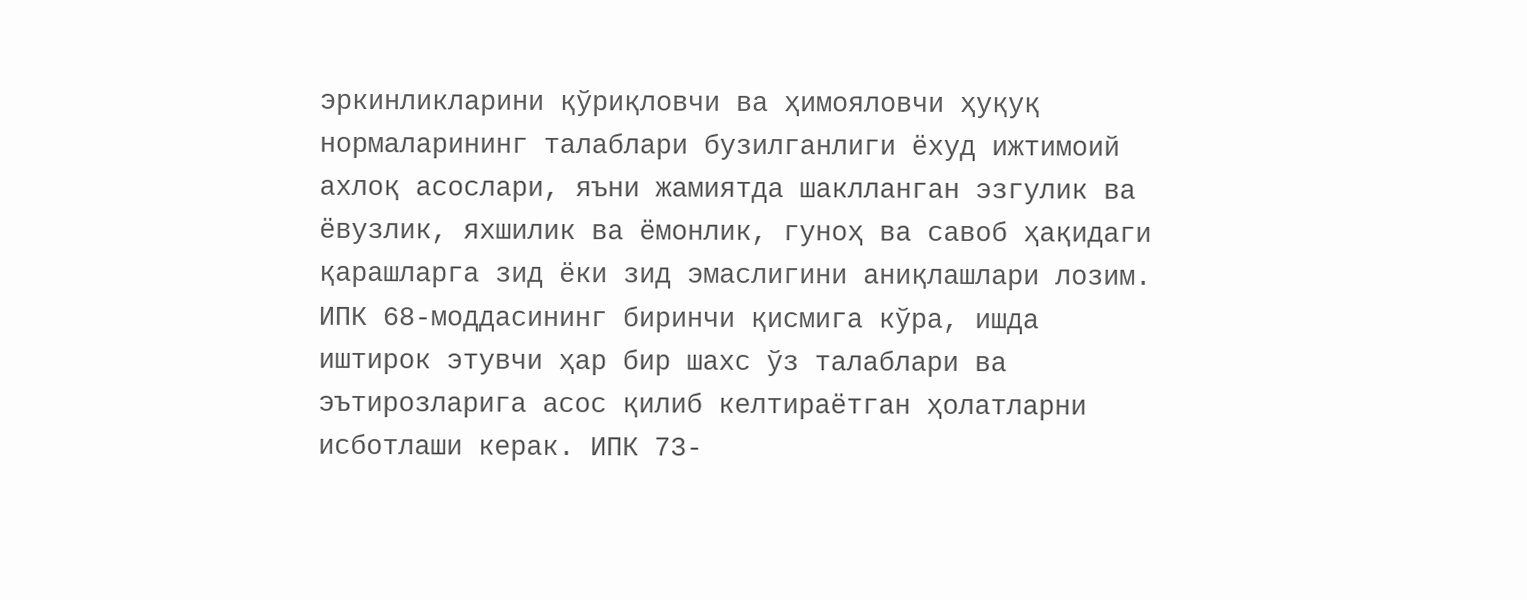эркинликларини қўриқловчи ва ҳимояловчи ҳуқуқ нормаларининг талаблари бузилганлиги ёхуд ижтимоий ахлоқ асослари, яъни жамиятда шаклланган эзгулик ва ёвузлик, яхшилик ва ёмонлик, гуноҳ ва савоб ҳақидаги қарашларга зид ёки зид эмаслигини аниқлашлари лозим. ИПК 68-моддасининг биринчи қисмига кўра, ишда иштирок этувчи ҳар бир шахс ўз талаблари ва эътирозларига асос қилиб келтираётган ҳолатларни исботлаши керак. ИПК 73-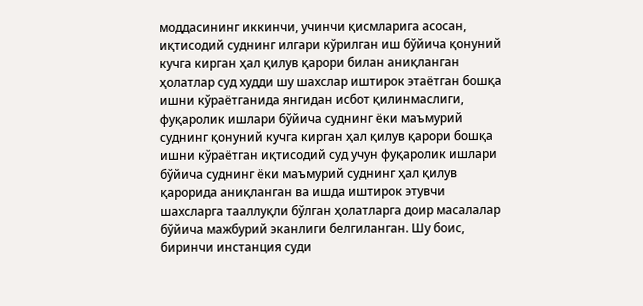моддасининг иккинчи, учинчи қисмларига асосан, иқтисодий суднинг илгари кўрилган иш бўйича қонуний кучга кирган ҳал қилув қарори билан аниқланган ҳолатлар суд худди шу шахслар иштирок этаётган бошқа ишни кўраётганида янгидан исбот қилинмаслиги, фуқаролик ишлари бўйича суднинг ёки маъмурий суднинг қонуний кучга кирган ҳал қилув қарори бошқа ишни кўраётган иқтисодий суд учун фуқаролик ишлари бўйича суднинг ёки маъмурий суднинг ҳал қилув қарорида аниқланган ва ишда иштирок этувчи шахсларга тааллуқли бўлган ҳолатларга доир масалалар бўйича мажбурий эканлиги белгиланган. Шу боис, биринчи инстанция суди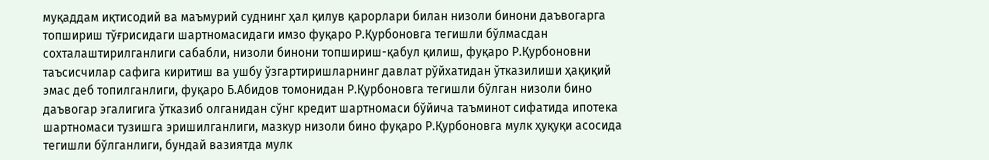муқаддам иқтисодий ва маъмурий суднинг ҳал қилув қарорлари билан низоли бинони даъвогарга топшириш тўғрисидаги шартномасидаги имзо фуқаро Р.Қурбоновга тегишли бўлмасдан сохталаштирилганлиги сабабли, низоли бинони топшириш-қабул қилиш, фуқаро Р.Қурбоновни таъсисчилар сафига киритиш ва ушбу ўзгартиришларнинг давлат рўйхатидан ўтказилиши ҳақиқий эмас деб топилганлиги, фуқаро Б.Абидов томонидан Р.Қурбоновга тегишли бўлган низоли бино даъвогар эгалигига ўтказиб олганидан сўнг кредит шартномаси бўйича таъминот сифатида ипотека шартномаси тузишга эришилганлиги, мазкур низоли бино фуқаро Р.Қурбоновга мулк ҳуқуқи асосида тегишли бўлганлиги, бундай вазиятда мулк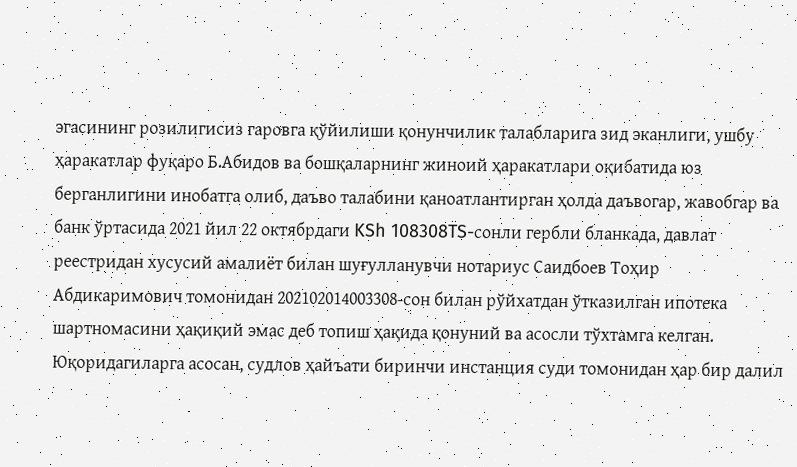эгасининг розилигисиз гаровга қўйилиши қонунчилик талабларига зид эканлиги, ушбу ҳаракатлар фуқаро Б.Абидов ва бошқаларнинг жиноий ҳаракатлари оқибатида юз берганлигини инобатга олиб, даъво талабини қаноатлантирган ҳолда даъвогар, жавобгар ва банк ўртасида 2021 йил 22 октябрдаги KSh 108308TS-сонли гербли бланкада, давлат реестридан хусусий амалиёт билан шуғулланувчи нотариус Саидбоев Тоҳир Абдикаримович томонидан 202102014003308-сон билан рўйхатдан ўтказилган ипотека шартномасини ҳақиқий эмас деб топиш ҳақида қонуний ва асосли тўхтамга келган. Юқоридагиларга асосан, судлов ҳайъати биринчи инстанция суди томонидан ҳар бир далил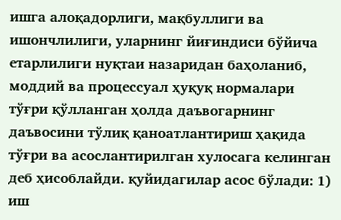ишга алоқадорлиги, мақбуллиги ва ишончлилиги, уларнинг йиғиндиси бўйича етарлилиги нуқтаи назаридан баҳоланиб, моддий ва процессуал ҳуқуқ нормалари тўғри қўлланган ҳолда даъвогарнинг даъвосини тўлиқ қаноатлантириш ҳақида тўғри ва асослантирилган хулосага келинган деб ҳисоблайди. қуйидагилар асос бўлади: 1) иш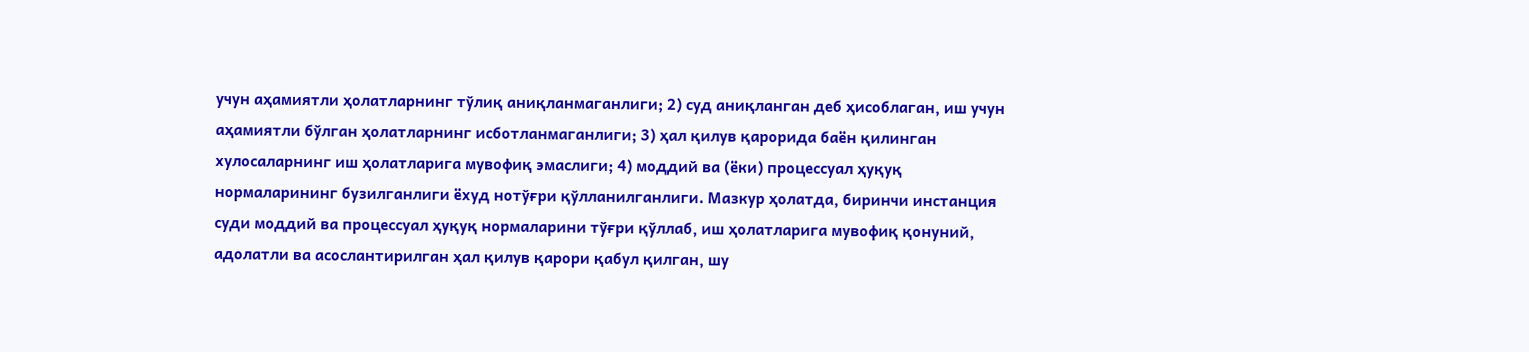учун аҳамиятли ҳолатларнинг тўлиқ аниқланмаганлиги; 2) суд аниқланган деб ҳисоблаган, иш учун аҳамиятли бўлган ҳолатларнинг исботланмаганлиги; 3) ҳал қилув қарорида баён қилинган хулосаларнинг иш ҳолатларига мувофиқ эмаслиги; 4) моддий ва (ёки) процессуал ҳуқуқ нормаларининг бузилганлиги ёхуд нотўғри қўлланилганлиги. Мазкур ҳолатда, биринчи инстанция суди моддий ва процессуал ҳуқуқ нормаларини тўғри қўллаб, иш ҳолатларига мувофиқ қонуний, адолатли ва асослантирилган ҳал қилув қарори қабул қилган, шу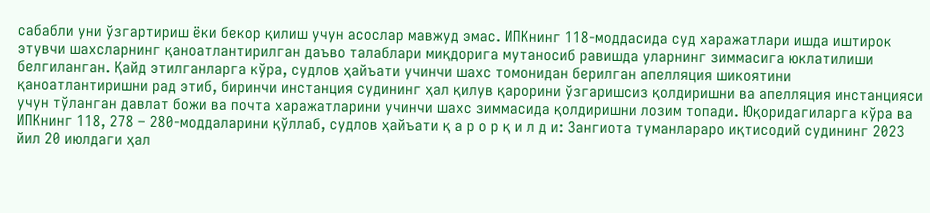сабабли уни ўзгартириш ёки бекор қилиш учун асослар мавжуд эмас. ИПКнинг 118-моддасида суд харажатлари ишда иштирок этувчи шахсларнинг қаноатлантирилган даъво талаблари миқдорига мутаносиб равишда уларнинг зиммасига юклатилиши белгиланган. Қайд этилганларга кўра, судлов ҳайъати учинчи шахс томонидан берилган апелляция шикоятини қаноатлантиришни рад этиб, биринчи инстанция судининг ҳал қилув қарорини ўзгаришсиз қолдиришни ва апелляция инстанцияси учун тўланган давлат божи ва почта харажатларини учинчи шахс зиммасида қолдиришни лозим топади. Юқоридагиларга кўра ва ИПКнинг 118, 278 – 280-моддаларини қўллаб, судлов ҳайъати қ а р о р қ и л д и: Зангиота туманлараро иқтисодий судининг 2023 йил 20 июлдаги ҳал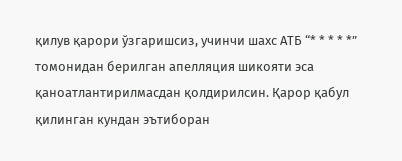қилув қарори ўзгаришсиз, учинчи шахс АТБ “* * * * *” томонидан берилган апелляция шикояти эса қаноатлантирилмасдан қолдирилсин. Қарор қабул қилинган кундан эътиборан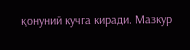қонуний кучга киради. Мазкур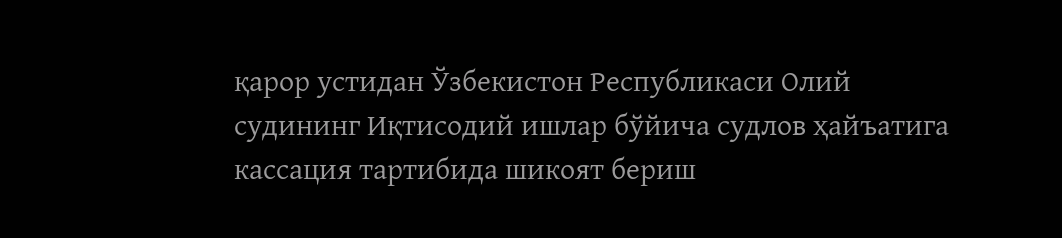қарор устидан Ўзбекистон Республикаси Олий судининг Иқтисодий ишлар бўйича судлов ҳайъатига кассация тартибида шикоят бериш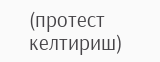(протест келтириш)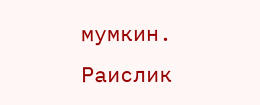мумкин. Раислик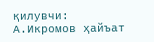қилувчи: А.Икромов ҳайъат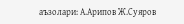аъзолари: А.Арипов Ж.Суяров